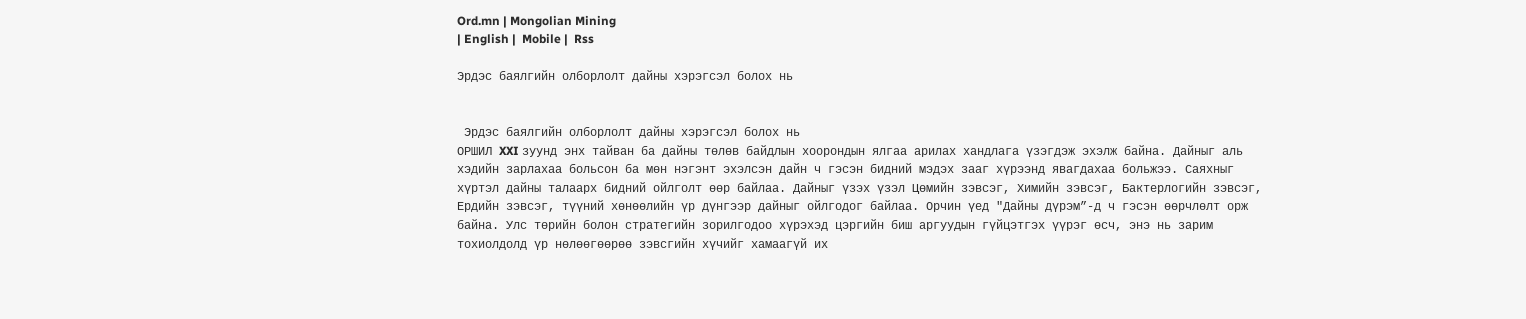Ord.mn | Mongolian Mining
| English |  Mobile |  Rss

Эрдэс баялгийн олборлолт дайны хэрэгсэл болох нь


 Эрдэс баялгийн олборлолт дайны хэрэгсэл болох нь
ОРШИЛ XXI зуунд энх тайван ба дайны төлөв байдлын хоорондын ялгаа арилах хандлага үзэгдэж эхэлж байна. Дайныг аль хэдийн зарлахаа больсон ба мөн нэгэнт эхэлсэн дайн ч гэсэн бидний мэдэх зааг хүрээнд явагдахаа больжээ. Саяхныг хүртэл дайны талаарх бидний ойлголт өөр байлаа. Дайныг үзэх үзэл Цөмийн зэвсэг, Химийн зэвсэг, Бактерлогийн зэвсэг, Ердийн зэвсэг, түүний хөнөөлийн үр дүнгээр дайныг ойлгодог байлаа. Орчин үед "Дайны дүрэм”-д ч гэсэн өөрчлөлт орж байна. Улс төрийн болон стратегийн зорилгодоо хүрэхэд цэргийн биш аргуудын гүйцэтгэх үүрэг өсч, энэ нь зарим тохиолдолд үр нөлөөгөөрөө зэвсгийн хүчийг хамаагүй их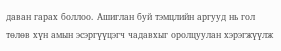даван гарах боллоо. Ашиглан буй тэмцлийн аргууд нь гол төлөв хүн амын эсэргүүцэгч чадавхыг оролцуулан хэрэгжүүлж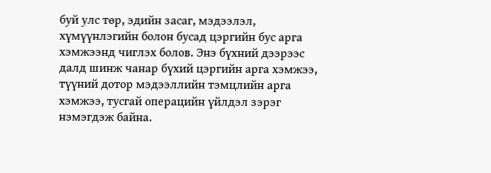буй улс төр, эдийн засаг, мэдээлэл, хүмүүнлэгийн болон бусад цэргийн бус арга хэмжээнд чиглэх болов. Энэ бүхний дээрээс далд шинж чанар бүхий цэргийн арга хэмжээ, түүний дотор мэдээллийн тэмцлийн арга хэмжээ, тусгай операцийн үйлдэл зэрэг нэмэгдэж байна.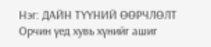Нэг: ДАЙН ТҮҮНИЙ ӨӨРЧЛӨЛТ
Орчин үед хувь хүнийг ашиг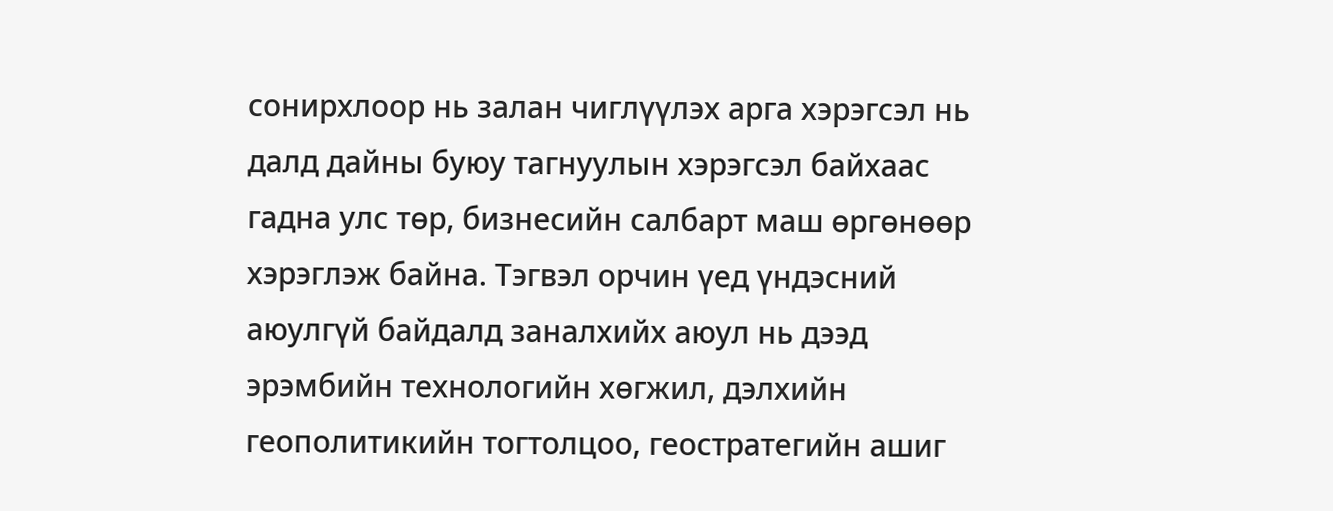сонирхлоор нь залан чиглүүлэх арга хэрэгсэл нь далд дайны буюу тагнуулын хэрэгсэл байхаас гадна улс төр, бизнесийн салбарт маш өргөнөөр хэрэглэж байна. Тэгвэл орчин үед үндэсний аюулгүй байдалд заналхийх аюул нь дээд эрэмбийн технологийн хөгжил, дэлхийн геополитикийн тогтолцоо, геостратегийн ашиг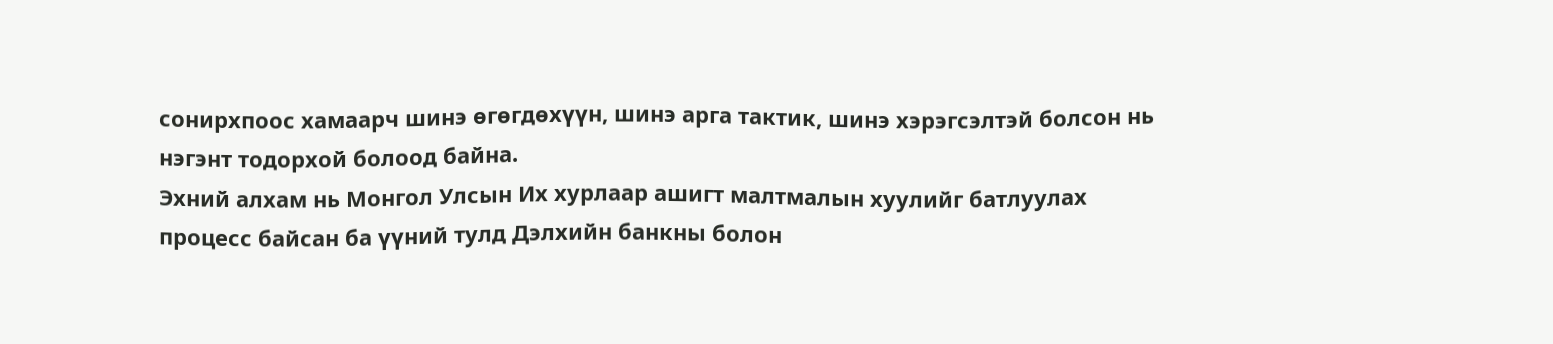сонирхпоос хамаарч шинэ өгөгдөхүүн, шинэ арга тактик, шинэ хэрэгсэлтэй болсон нь нэгэнт тодорхой болоод байна.
Эхний алхам нь Монгол Улсын Их хурлаар ашигт малтмалын хуулийг батлуулах процесс байсан ба үүний тулд Дэлхийн банкны болон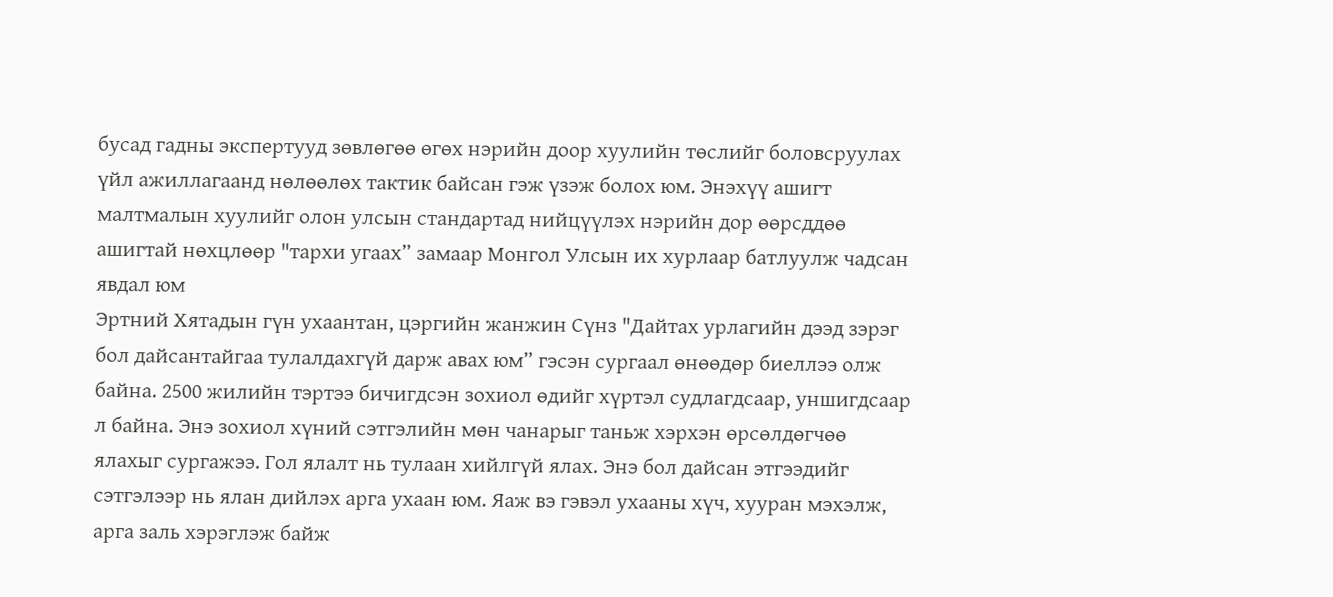бусад гадны экспертууд зөвлөгөө өгөх нэрийн доор хуулийн төслийг боловсруулах үйл ажиллагаанд нөлөөлөх тактик байсан гэж үзэж болох юм. Энэхүү ашигт малтмалын хуулийг олон улсын стандартад нийцүүлэх нэрийн дор өөрсддөө ашигтай нөхцлөөр "тархи угаах” замаар Монгол Улсын их хурлаар батлуулж чадсан явдал юм
Эртний Хятадын гүн ухаантан, цэргийн жанжин Сүнз "Дайтах урлагийн дээд зэрэг бол дайсантайгаа тулалдахгүй дарж авах юм” гэсэн сургаал өнөөдөр биеллээ олж байна. 2500 жилийн тэртээ бичигдсэн зохиол өдийг хүртэл судлагдсаар, уншигдсаар л байна. Энэ зохиол хүний сэтгэлийн мөн чанарыг таньж хэрхэн өрсөлдөгчөө ялахыг сургажээ. Гол ялалт нь тулаан хийлгүй ялах. Энэ бол дайсан этгээдийг сэтгэлээр нь ялан дийлэх арга ухаан юм. Яаж вэ гэвэл ухааны хүч, хууран мэхэлж, арга заль хэрэглэж байж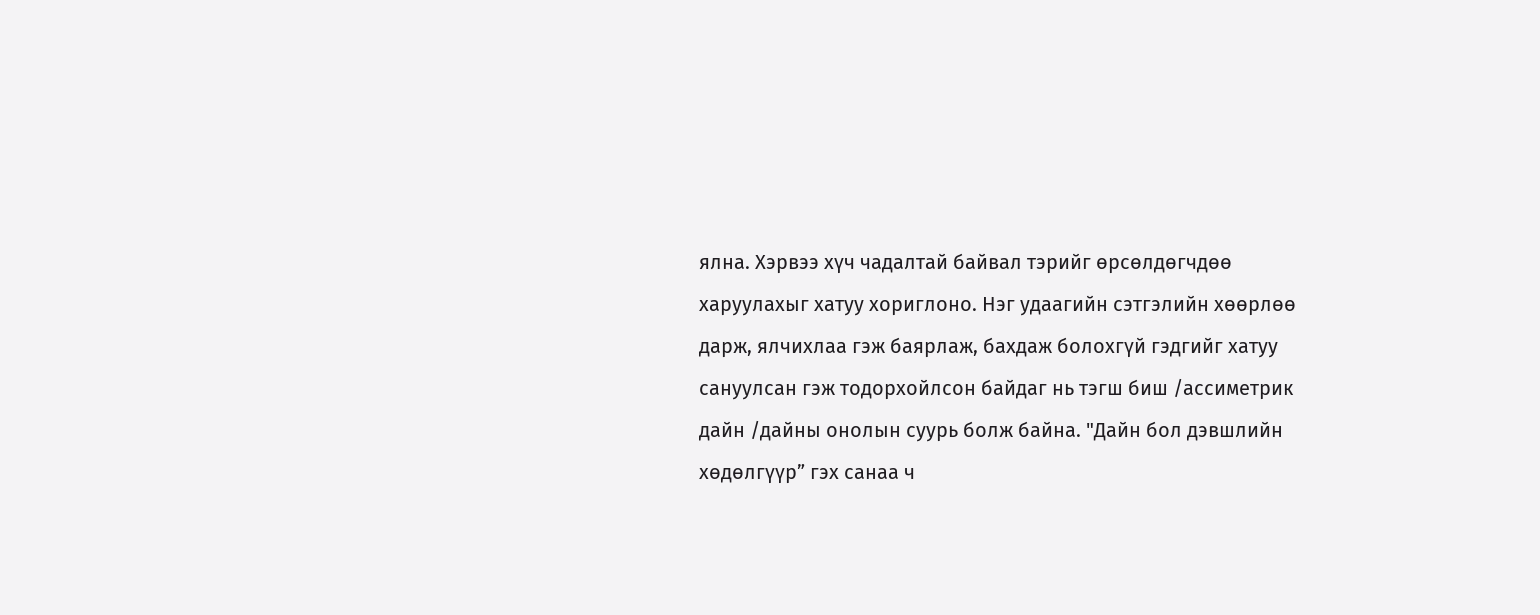ялна. Хэрвээ хүч чадалтай байвал тэрийг өрсөлдөгчдөө харуулахыг хатуу хориглоно. Нэг удаагийн сэтгэлийн хөөрлөө дарж, ялчихлаа гэж баярлаж, бахдаж болохгүй гэдгийг хатуу сануулсан гэж тодорхойлсон байдаг нь тэгш биш /ассиметрик дайн /дайны онолын суурь болж байна. "Дайн бол дэвшлийн хөдөлгүүр” гэх санаа ч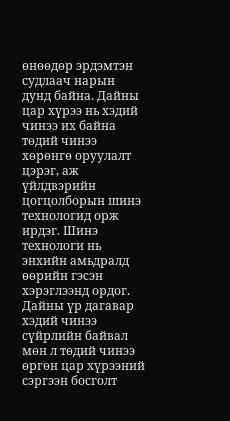өнөөдөр эрдэмтэн судлаач нарын дунд байна. Дайны цар хүрээ нь хэдий чинээ их байна төдий чинээ хөрөнгө оруулалт цэрэг, аж үйлдвэрийн цогцолборын шинэ технологид орж ирдэг. Шинэ технологи нь энхийн амьдралд өөрийн гэсэн хэрэглээнд ордог. Дайны үр дагавар хэдий чинээ сүйрлийн байвал мөн л төдий чинээ өргөн цар хүрээний сэргээн босголт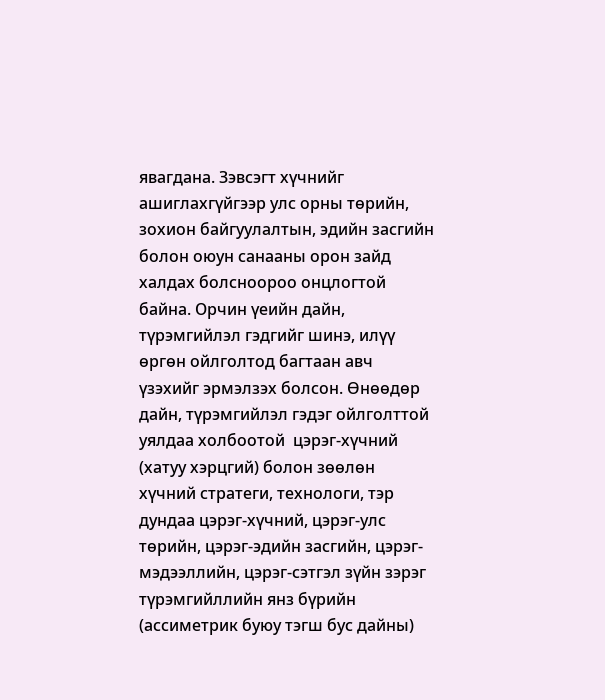явагдана. Зэвсэгт хүчнийг ашиглахгүйгээр улс орны төрийн, зохион байгуулалтын, эдийн засгийн болон оюун санааны орон зайд халдах болсноороо онцлогтой байна. Орчин үеийн дайн, түрэмгийлэл гэдгийг шинэ, илүү өргөн ойлголтод багтаан авч үзэхийг эрмэлзэх болсон. Өнөөдөр дайн, түрэмгийлэл гэдэг ойлголттой уялдаа холбоотой  цэрэг-хүчний (хатуу хэрцгий) болон зөөлөн хүчний стратеги, технологи, тэр дундаа цэрэг-хүчний, цэрэг-улс төрийн, цэрэг-эдийн засгийн, цэрэг-мэдээллийн, цэрэг-сэтгэл зүйн зэрэг түрэмгийллийн янз бүрийн (ассиметрик буюу тэгш бус дайны)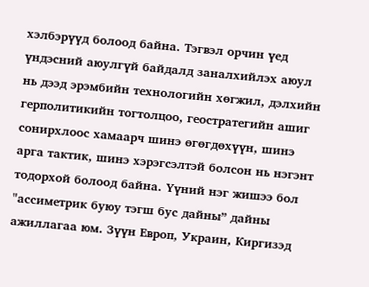хэлбэрүүд болоод байна. Тэгвэл орчин үед үндэсний аюулгүй байдалд заналхийлэх аюул нь дээд эрэмбийн технологийн хөгжил, дэлхийн герполитикийн тогтолцоо, геостратегийн ашиг сонирхлоос хамаарч шинэ өгөгдөхүүн, шинэ арга тактик, шинэ хэрэгсэлтэй болсон нь нэгэнт тодорхой болоод байна. Үүний нэг жишээ бол "ассиметрик буюу тэгш бус дайны” дайны ажиллагаа юм. Зүүн Европ, Украин, Киргизэд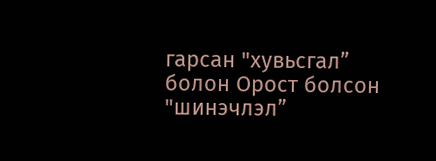гарсан "хувьсгал” болон Орост болсон "шинэчлэл”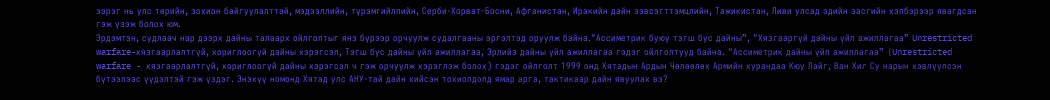зэрэг нь улс төрийн, зохион байгуулалттай, мэдээллийн, түрэмгийллийн, Серби-Хорват-Босни, Афганистан, Иракийн дайн зэвсэгттэмцлийн, Тажикистан, Ливи улсад эдийн засгийн хэлбэрээр явагдсан гэж үзэж болох юм.
Эрдэмтэн, судлаач нар дээрх дайны талаарх ойлголтыг янз бүрээр орчуулж судалгааны эргэлтэд оруулж байна."Ассиметрик буюу тэгш бус дайны”, "Хязгааргүй дайны үйл ажиллагаа” Unrestricted warfare-хязгаарлалтгүй, хориглоогүй дайны хэрэгсэл, Тэгш бус дайны үйл ажиллагаа, Эрлийз дайны үйл ажиллагаа гэдэг ойлголтууд байна. "Ассиметрик дайны үйл ажиллагаа” (Unrestricted warfare - хязгаарлалтгүй, хориглоогүй дайны хэрэгсэл ч гэж орчуулж хэрэглэж болох) гэдэг ойлголт 1999 онд Хятадын Ардын Чөлөөлөх Армийн хурандаа Кюу Лайг, Ван Хиг Су нарын хэвлүүлсэн бүтээлээс үүдэлтэй гэж үздэг. Энэхүү номонд Хятад улс АНУ-тай дайн хийсэн тохиолдолд ямар арга, тактикаар дайн явуулах вэ?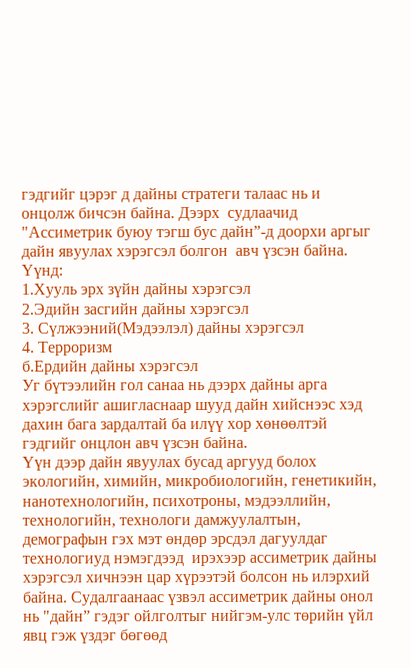гэдгийг цэрэг д дайны стратеги талаас нь и онцолж бичсэн байна. Дээрх  судлаачид "Ассиметрик буюу тэгш бус дайн”-д доорхи аргыг  дайн явуулах хэрэгсэл болгон  авч үзсэн байна.
Үүнд:
1.Хууль эрх зүйн дайны хэрэгсэл
2.Эдийн засгийн дайны хэрэгсэл
3. Сүлжээний(Мэдээлэл) дайны хэрэгсэл
4. Терроризм
б.Ердийн дайны хэрэгсэл
Уг бүтээлийн гол санаа нь дээрх дайны арга хэрэгслийг ашигласнаар шууд дайн хийснээс хэд дахин бага зардалтай ба илүү хор хөнөөлтэй гэдгийг онцлон авч үзсэн байна.
Үүн дээр дайн явуулах бусад аргууд болох экологийн, химийн, микробиологийн, генетикийн, нанотехнологийн, психотроны, мэдээллийн, технологийн, технологи дамжуулалтын, демографын гэх мэт өндөр эрсдэл дагуулдаг технологиуд нэмэгдээд  ирэхээр ассиметрик дайны хэрэгсэл хичнээн цар хүрээтэй болсон нь илэрхий байна. Судалгаанаас үзвэл ассиметрик дайны онол нь "дайн” гэдэг ойлголтыг нийгэм-улс төрийн үйл явц гэж үздэг бөгөөд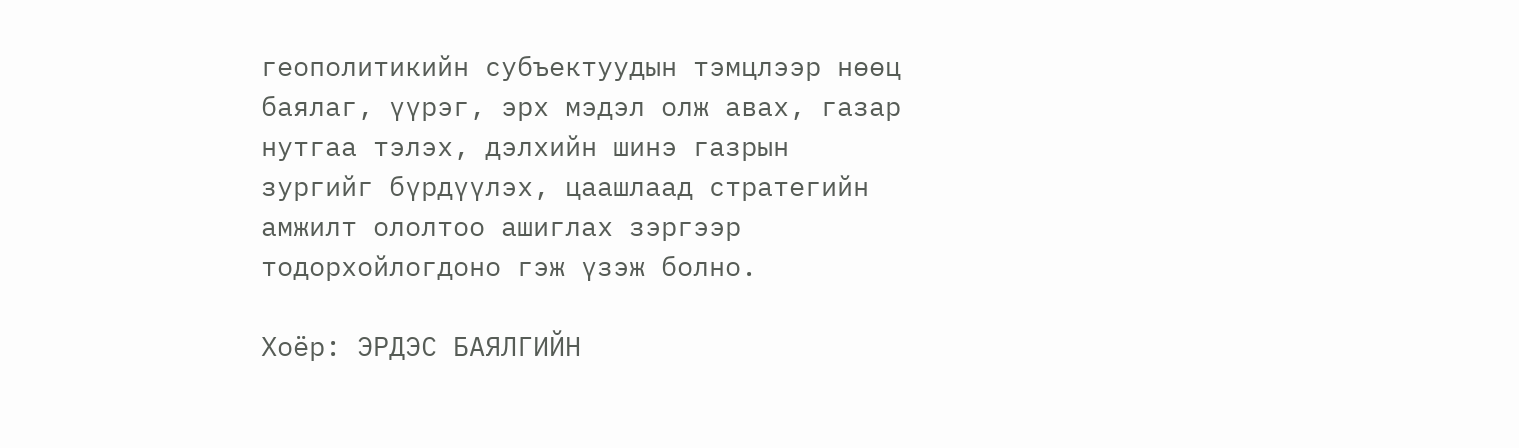геополитикийн субъектуудын тэмцлээр нөөц баялаг, үүрэг, эрх мэдэл олж авах, газар нутгаа тэлэх, дэлхийн шинэ газрын зургийг бүрдүүлэх, цаашлаад стратегийн амжилт ололтоо ашиглах зэргээр тодорхойлогдоно гэж үзэж болно.

Хоёр: ЭРДЭС БАЯЛГИЙН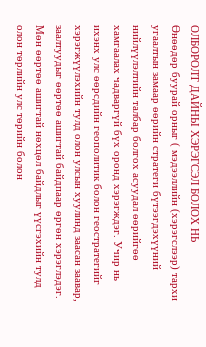ОЛБОРОЛТ ДАЙНЫ ХЭРЭГСЭЛ БОЛОХ НЬ
Өнөөдөр буурай орныг ( мэдээллийн (хэрэгслээр) тархи угаалтын замаар өөрийн стратеги бүтээгдэхүүний нийлүүлэлтийн талбар болгох асуудал өөрийгөө хамгаалах чадваргүй бүх оронд хэрэгждэг. Учир нь ихэнх улс өөрсдийн геополитик болон геостратегийг хэрэгжүүлэхийн тулд олон улсын хуулинд заасан заавар, заалтуудыг өөртөө ашигтай байдпаар өргөн хэрэглэдэг. Мөн өөртөө ашигтай нөхцөл байдлыг үүсгэхийн тулд олон төрлийн улс төрийн болон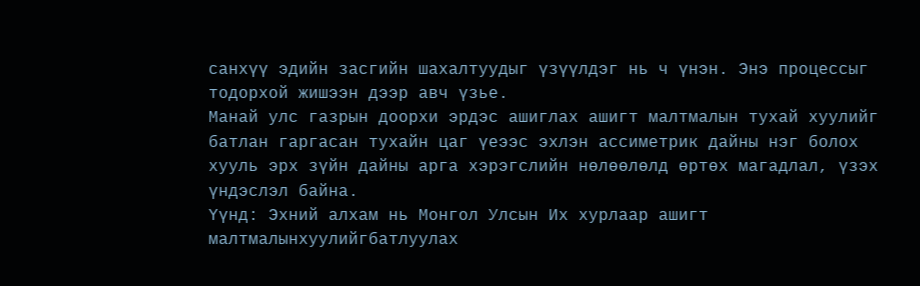санхүү эдийн засгийн шахалтуудыг үзүүлдэг нь ч үнэн. Энэ процессыг тодорхой жишээн дээр авч үзье.
Манай улс газрын доорхи эрдэс ашиглах ашигт малтмалын тухай хуулийг батлан гаргасан тухайн цаг үеээс эхлэн ассиметрик дайны нэг болох хууль эрх зүйн дайны арга хэрэгслийн нөлөөлөлд өртөх магадлал, үзэх үндэслэл байна.
Үүнд: Эхний алхам нь Монгол Улсын Их хурлаар ашигт малтмалынхуулийгбатлуулах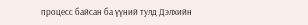процесс байсан ба үүний тулд Дэлхийн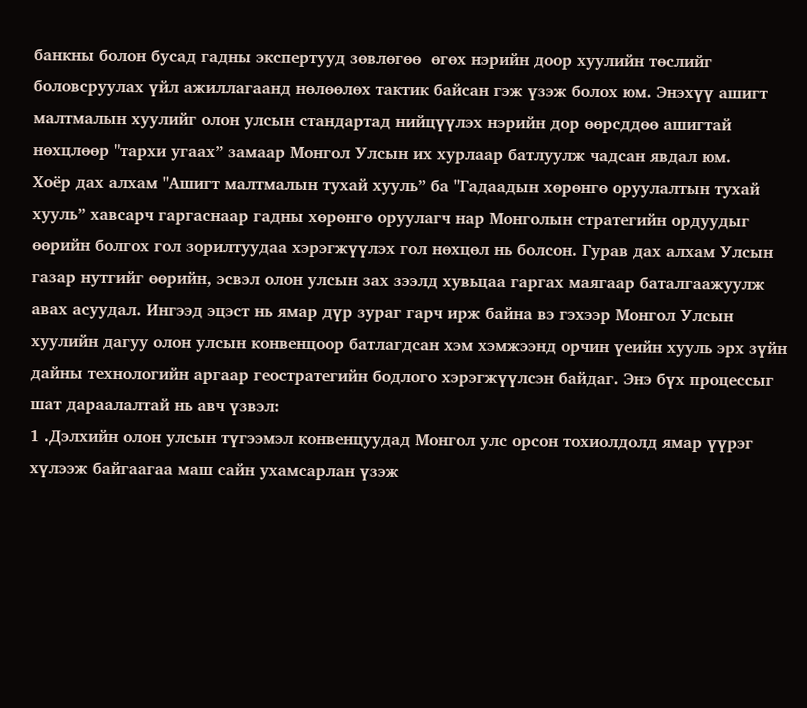банкны болон бусад гадны экспертууд зөвлөгөө  өгөх нэрийн доор хуулийн төслийг боловсруулах үйл ажиллагаанд нөлөөлөх тактик байсан гэж үзэж болох юм. Энэхүү ашигт малтмалын хуулийг олон улсын стандартад нийцүүлэх нэрийн дор өөрсддөө ашигтай нөхцлөөр "тархи угаах” замаар Монгол Улсын их хурлаар батлуулж чадсан явдал юм.
Хоёр дах алхам "Ашигт малтмалын тухай хууль” ба "Гадаадын хөрөнгө оруулалтын тухай хууль” хавсарч гаргаснаар гадны хөрөнгө оруулагч нар Монголын стратегийн ордуудыг өөрийн болгох гол зорилтуудаа хэрэгжүүлэх гол нөхцөл нь болсон. Гурав дах алхам Улсын газар нутгийг өөрийн, эсвэл олон улсын зах зээлд хувьцаа гаргах маягаар баталгаажуулж авах асуудал. Ингээд эцэст нь ямар дүр зураг гарч ирж байна вэ гэхээр Монгол Улсын хуулийн дагуу олон улсын конвенцоор батлагдсан хэм хэмжээнд орчин үеийн хууль эрх зүйн дайны технологийн аргаар геостратегийн бодлого хэрэгжүүлсэн байдаг. Энэ бүх процессыг шат дараалалтай нь авч үзвэл:
1 .Дэлхийн олон улсын түгээмэл конвенцуудад Монгол улс орсон тохиолдолд ямар үүрэг хүлээж байгаагаа маш сайн ухамсарлан үзэж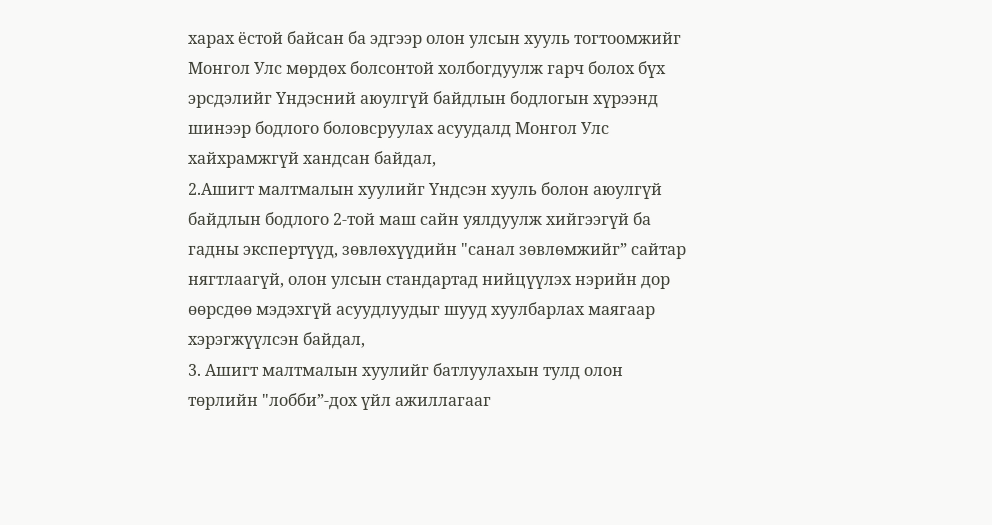харах ёстой байсан ба эдгээр олон улсын хууль тогтоомжийг Монгол Улс мөрдөх болсонтой холбогдуулж гарч болох бүх эрсдэлийг Үндэсний аюулгүй байдлын бодлогын хүрээнд шинээр бодлого боловсруулах асуудалд Монгол Улс хайхрамжгүй хандсан байдал,
2.Ашигт малтмалын хуулийг Үндсэн хууль болон аюулгүй байдлын бодлого 2-той маш сайн уялдуулж хийгээгүй ба гадны экспертүүд, зөвлөхүүдийн "санал зөвлөмжийг” сайтар нягтлаагүй, олон улсын стандартад нийцүүлэх нэрийн дор өөрсдөө мэдэхгүй асуудлуудыг шууд хуулбарлах маягаар хэрэгжүүлсэн байдал,
3. Ашигт малтмалын хуулийг батлуулахын тулд олон төрлийн "лобби”-дох үйл ажиллагааг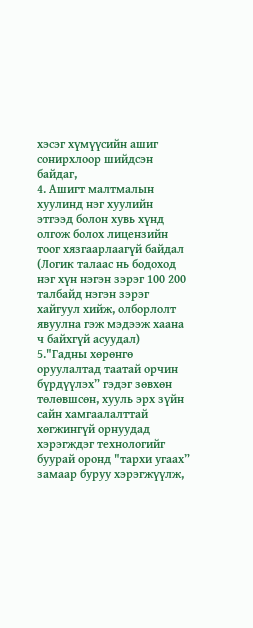хэсэг хүмүүсийн ашиг сонирхлоор шийдсэн байдаг,
4. Ашигт малтмалын хуулинд нэг хуулийн этгээд болон хувь хүнд олгож болох лицензийн тоог хязгаарлаагүй байдал (Логик талаас нь бодоход нэг хүн нэгэн зэрэг 100 200 талбайд нэгэн зэрэг хайгуул хийж, олборлолт явуулна гэж мэдээж хаана ч байхгүй асуудал)
5."Гадны хөрөнгө оруулалтад таатай орчин бүрдүүлэх” гэдэг зөвхөн төлөвшсөн, хууль эрх зүйн сайн хамгаалалттай хөгжингүй орнуудад хэрэгждэг технологийг буурай оронд "тархи угаах” замаар буруу хэрэгжүүлж,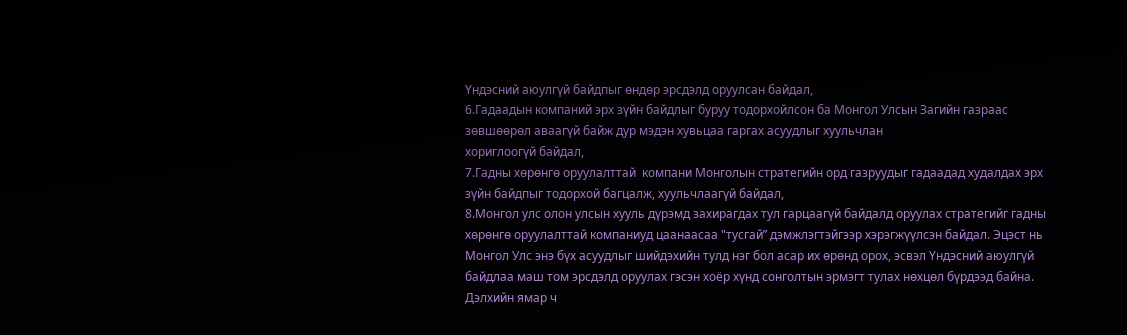Үндэсний аюулгүй байдпыг өндөр эрсдэлд оруулсан байдал,
6.Гадаадын компаний эрх зүйн байдлыг буруу тодорхойлсон ба Монгол Улсын Загийн газраас зөвшөөрөл аваагүй байж дур мэдэн хувьцаа гаргах асуудлыг хуульчлан
хориглоогүй байдал,
7.Гадны хөрөнгө оруулалттай  компани Монголын стратегийн орд газруудыг гадаадад худалдах эрх зүйн байдпыг тодорхой багцалж, хуульчлаагүй байдал,
8.Монгол улс олон улсын хууль дүрэмд захирагдах тул гарцаагүй байдалд оруулах стратегийг гадны хөрөнгө оруулалттай компаниуд цаанаасаа "тусгай” дэмжлэгтэйгээр хэрэгжүүлсэн байдал. Эцэст нь Монгол Улс энэ бүх асуудлыг шийдэхийн тулд нэг бол асар их өрөнд орох, эсвэл Үндэсний аюулгүй байдлаа маш том эрсдэлд оруулах гэсэн хоёр хүнд сонголтын эрмэгт тулах нөхцөл бүрдээд байна. Дэлхийн ямар ч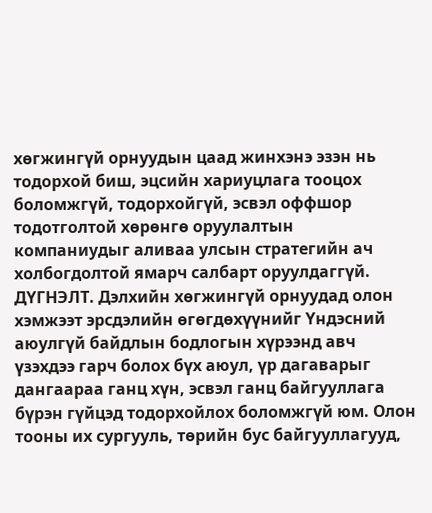хөгжингүй орнуудын цаад жинхэнэ эзэн нь тодорхой биш, эцсийн хариуцлага тооцох боломжгүй, тодорхойгүй, эсвэл оффшор тодотголтой хөрөнгө оруулалтын
компаниудыг аливаа улсын стратегийн ач холбогдолтой ямарч салбарт оруулдаггүй.
ДҮГНЭЛТ. Дэлхийн хөгжингүй орнуудад олон хэмжээт эрсдэлийн өгөгдөхүүнийг Үндэсний аюулгүй байдлын бодлогын хүрээнд авч үзэхдээ гарч болох бүх аюул, үр дагаварыг дангаараа ганц хүн, эсвэл ганц байгууллага бүрэн гүйцэд тодорхойлох боломжгүй юм. Олон тооны их сургууль, төрийн бус байгууллагууд,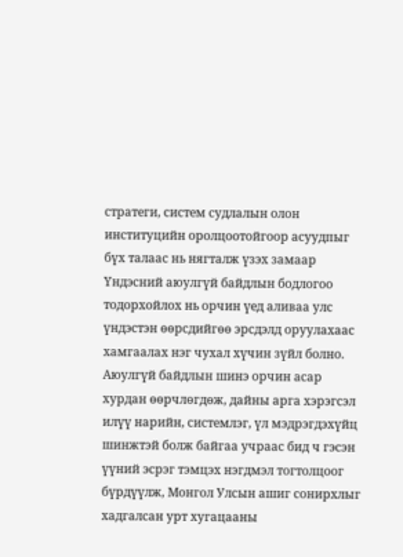стратеги, систем судлалын олон институцийн оролцоотойгоор асуудпыг бүх талаас нь нягталж үзэх замаар Үндэсний аюулгүй байдлын бодлогоо тодорхойлох нь орчин үед аливаа улс үндэстэн өөрсдийгөө эрсдэлд оруулахаас хамгаалах нэг чухал хүчин зүйл болно. Аюулгүй байдлын шинэ орчин асар хурдан өөрчлөгдөж, дайны арга хэрэгсэл илүү нарийн, системлэг, үл мэдрэгдэхүйц шинжтэй болж байгаа учраас бид ч гэсэн үүний эсрэг тэмцэх нэгдмэл тогтолцоог бүрдүүлж, Монгол Улсын ашиг сонирхлыг хадгалсан урт хугацааны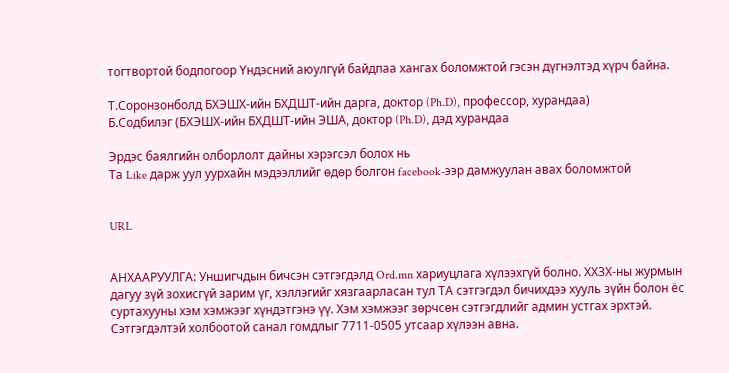тогтвортой бодпогоор Үндэсний аюулгүй байдпаа хангах боломжтой гэсэн дүгнэлтэд хүрч байна.

Т.Соронзонболд БХЭШХ-ийн БХДШТ-ийн дарга, доктор (Ph.D), профессор, хурандаа)
Б.Содбилэг (БХЭШХ-ийн БХДШТ-ийн ЭША, доктор (Ph.D), дэд хурандаа

Эрдэс баялгийн олборлолт дайны хэрэгсэл болох нь
Та Like дарж уул уурхайн мэдээллийг өдөр болгон facebook-ээр дамжуулан авах боломжтой


URL


АНХААРУУЛГА: Уншигчдын бичсэн сэтгэгдэлд Ord.mn хариуцлага хүлээхгүй болно. ХХЗХ-ны журмын дагуу зүй зохисгүй зарим үг, хэллэгийг хязгаарласан тул ТА сэтгэгдэл бичихдээ хууль зүйн болон ёс суртахууны хэм хэмжээг хүндэтгэнэ үү. Хэм хэмжээг зөрчсөн сэтгэгдлийг админ устгах эрхтэй. Сэтгэгдэлтэй холбоотой санал гомдлыг 7711-0505 утсаар хүлээн авна.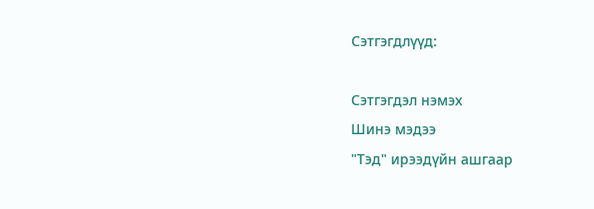Сэтгэгдлүүд:

Сэтгэгдэл нэмэх
Шинэ мэдээ
"Тэд" ирээдүйн ашгаар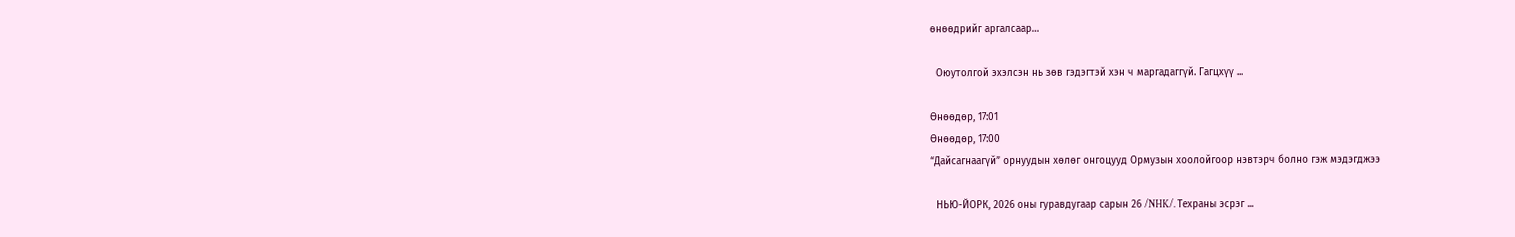өнөөдрийг аргалсаар…

  Оюутолгой эхэлсэн нь зөв гэдэгтэй хэн ч маргадаггүй. Гагцхүү ...

Өнөөдөр, 17:01
Өнөөдөр, 17:00
“Дайсагнаагүй” орнуудын хөлөг онгоцууд Ормузын хоолойгоор нэвтэрч болно гэж мэдэгджээ

  НЬЮ-ЙОРК, 2026 оны гуравдугаар сарын 26 /NHK/. Техраны эсрэг ...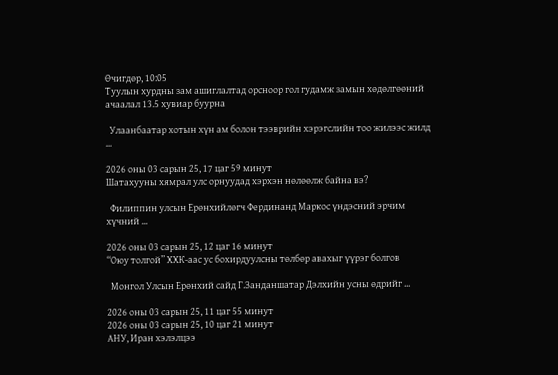Өчигдөр, 10:05
Туулын хурдны зам ашиглалтад орсноор гол гудамж замын хөдөлгөөний ачаалал 13.5 хувиар буурна

  Улаанбаатар хотын хүн ам болон тээврийн хэрэгслийн тоо жилээс жилд ...

2026 оны 03 сарын 25, 17 цаг 59 минут
Шатахууны хямрал улс орнуудад хэрхэн нөлөөлж байна вэ?

  Филиппин улсын Ерөнхийлөгч Фердинанд Маркос үндэсний эрчим хүчний ...

2026 оны 03 сарын 25, 12 цаг 16 минут
“Оюу толгой” ХХК-аас ус бохирдуулсны төлбөр авахыг үүрэг болгов

  Монгол Улсын Ерөнхий сайд Г.Занданшатар Дэлхийн усны өдрийг ...

2026 оны 03 сарын 25, 11 цаг 55 минут
2026 оны 03 сарын 25, 10 цаг 21 минут
АНУ, Иран хэлэлцээ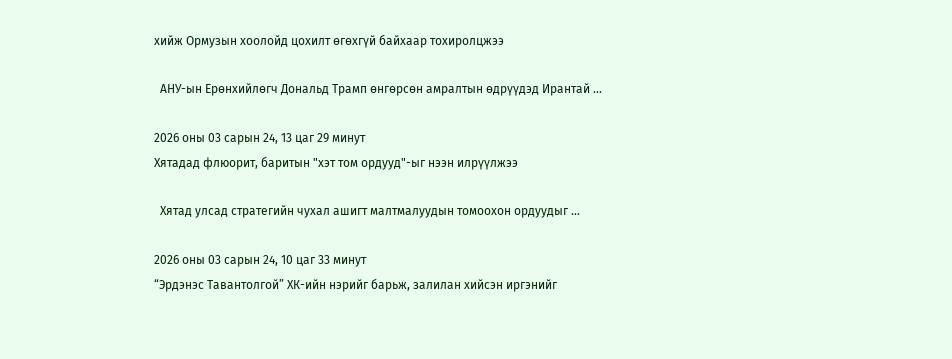хийж Ормузын хоолойд цохилт өгөхгүй байхаар тохиролцжээ

  АНУ-ын Ерөнхийлөгч Дональд Трамп өнгөрсөн амралтын өдрүүдэд Ирантай ...

2026 оны 03 сарын 24, 13 цаг 29 минут
Хятадад флюорит, баритын "хэт том ордууд"-ыг нээн илрүүлжээ

  Хятад улсад стратегийн чухал ашигт малтмалуудын томоохон ордуудыг ...

2026 оны 03 сарын 24, 10 цаг 33 минут
“Эрдэнэс Тавантолгой” ХК-ийн нэрийг барьж, залилан хийсэн иргэнийг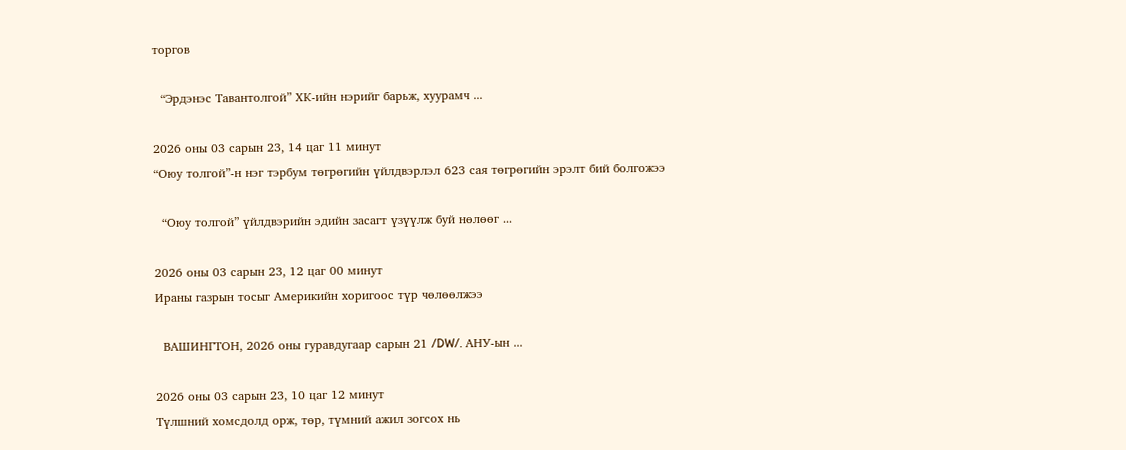торгов

  “Эрдэнэс Тавантолгой” ХК-ийн нэрийг барьж, хуурамч ...

2026 оны 03 сарын 23, 14 цаг 11 минут
“Оюу толгой”-н нэг тэрбум төгрөгийн үйлдвэрлэл 623 сая төгрөгийн эрэлт бий болгожээ

  “Оюу толгой” үйлдвэрийн эдийн засагт үзүүлж буй нөлөөг ...

2026 оны 03 сарын 23, 12 цаг 00 минут
Ираны газрын тосыг Америкийн хоригоос түр чөлөөлжээ

  ВАШИНГТОН, 2026 оны гуравдугаар сарын 21 /DW/. АНУ-ын ...

2026 оны 03 сарын 23, 10 цаг 12 минут
Түлшний хомсдолд орж, төр, түмний ажил зогсох нь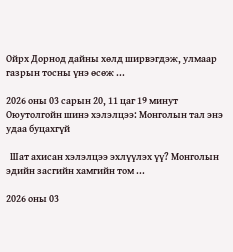Ойрх Дорнод дайны хөлд ширвэгдэж, улмаар газрын тосны үнэ өсөж ...

2026 оны 03 сарын 20, 11 цаг 19 минут
Оюутолгойн шинэ хэлэлцээ: Монголын тал энэ удаа буцахгүй

  Шат ахисан хэлэлцээ эхлүүлэх үү? Монголын эдийн засгийн хамгийн том ...

2026 оны 03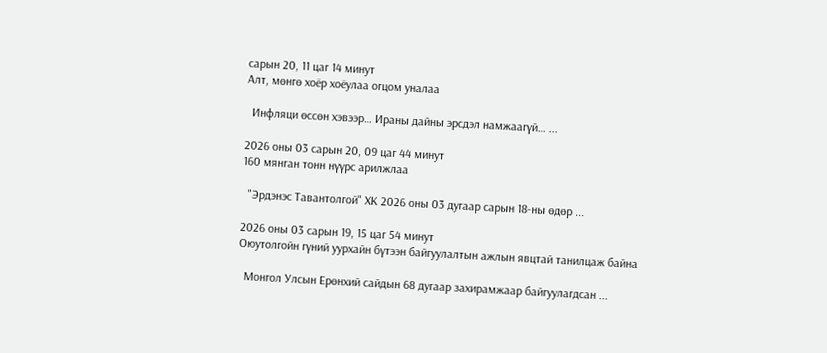сарын 20, 11 цаг 14 минут
Алт, мөнгө хоёр хоёулаа огцом уналаа

  Инфляци өссөн хэвээр… Ираны дайны эрсдэл намжаагүй… ...

2026 оны 03 сарын 20, 09 цаг 44 минут
160 мянган тонн нүүрс арилжлаа

  "Эрдэнэс Тавантолгой" ХК 2026 оны 03 дугаар сарын 18-ны өдөр ...

2026 оны 03 сарын 19, 15 цаг 54 минут
Оюутолгойн гүний уурхайн бүтээн байгуулалтын ажлын явцтай танилцаж байна

  Монгол Улсын Ерөнхий сайдын 68 дугаар захирамжаар байгуулагдсан ...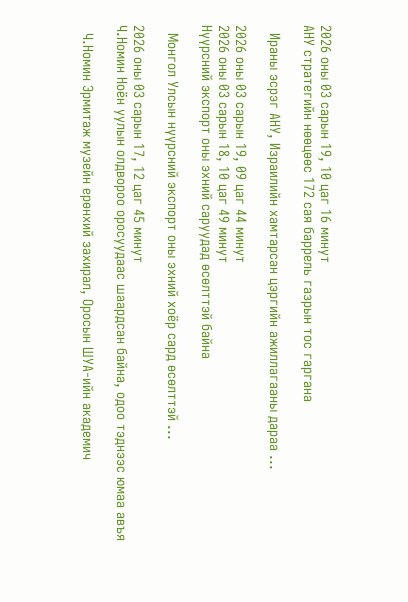2026 оны 03 сарын 19, 10 цаг 16 минут
АНУ стратегийн нөөцөөс 172 сая баррель газрын тос гаргана

  Ираны эсрэг АНУ, Израилийн хамтарсан цэргийн ажиллагааны дараа ...

2026 оны 03 сарын 19, 09 цаг 44 минут
2026 оны 03 сарын 18, 10 цаг 49 минут
Нүүрсний экспорт оны эхний саруудад өсөлттэй байна

  Монгол Улсын нүүрсний экспорт оны эхний хоёр сард өсөлттэй ...

2026 оны 03 сарын 17, 12 цаг 45 минут
Ч.Номин Ноён уулын олдвороо оросуудаас шаардсан байна, одоо тэднээс юмаа авъя

  Ч.Номин Эрмитаж музейн ерөнхий захирал, Оросын ШУА-ийн академич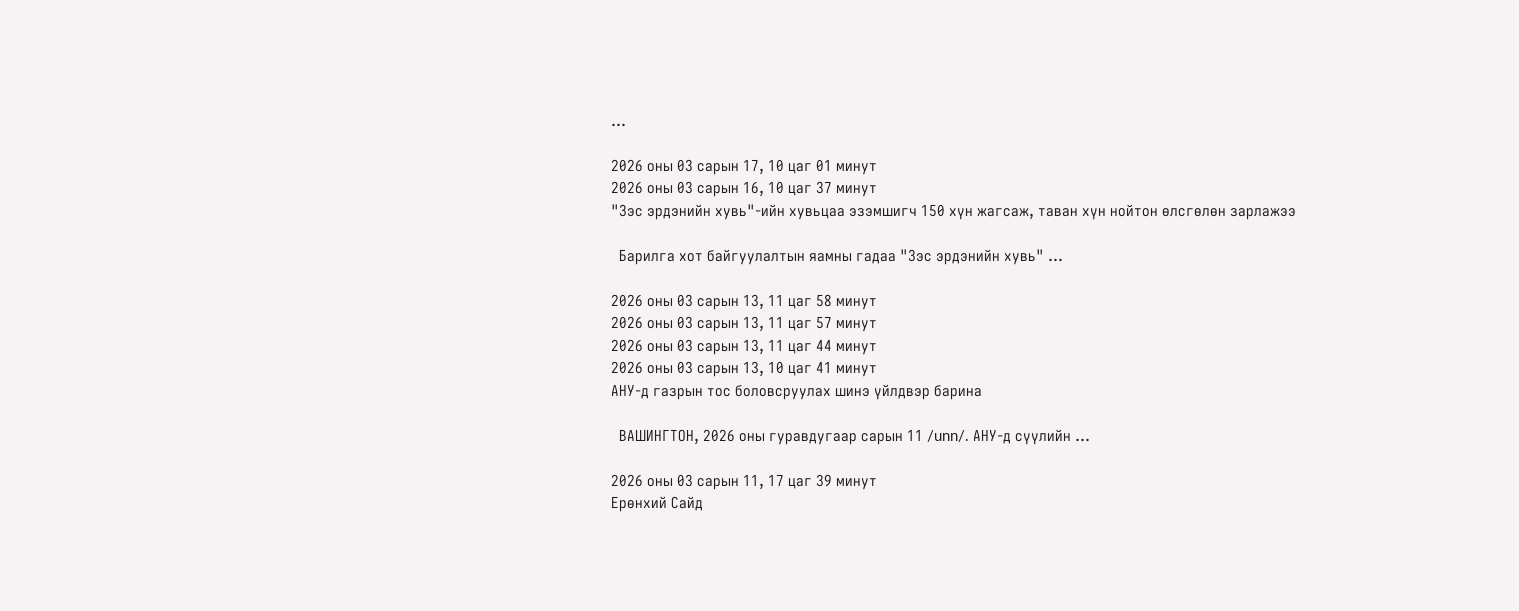...

2026 оны 03 сарын 17, 10 цаг 01 минут
2026 оны 03 сарын 16, 10 цаг 37 минут
"Зэс эрдэнийн хувь"-ийн хувьцаа эзэмшигч 150 хүн жагсаж, таван хүн нойтон өлсгөлөн зарлажээ

  Барилга хот байгуулалтын яамны гадаа "Зэс эрдэнийн хувь" ...

2026 оны 03 сарын 13, 11 цаг 58 минут
2026 оны 03 сарын 13, 11 цаг 57 минут
2026 оны 03 сарын 13, 11 цаг 44 минут
2026 оны 03 сарын 13, 10 цаг 41 минут
АНУ-д газрын тос боловсруулах шинэ үйлдвэр барина

  ВАШИНГТОН, 2026 оны гуравдугаар сарын 11 /unn/. АНУ-д сүүлийн ...

2026 оны 03 сарын 11, 17 цаг 39 минут
Ерөнхий Сайд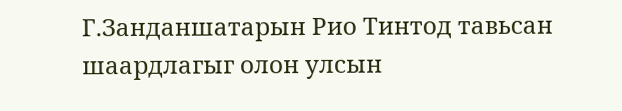Г.Занданшатарын Рио Тинтод тавьсан шаардлагыг олон улсын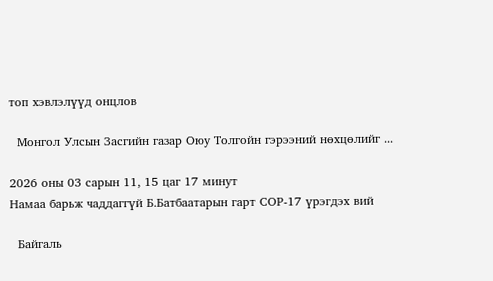топ хэвлэлүүд онцлов

  Монгол Улсын Засгийн газар Оюу Толгойн гэрээний нөхцөлийг ...

2026 оны 03 сарын 11, 15 цаг 17 минут
Намаа барьж чаддаггүй Б.Батбаатарын гарт СОP-17 үрэгдэх вий

  Байгаль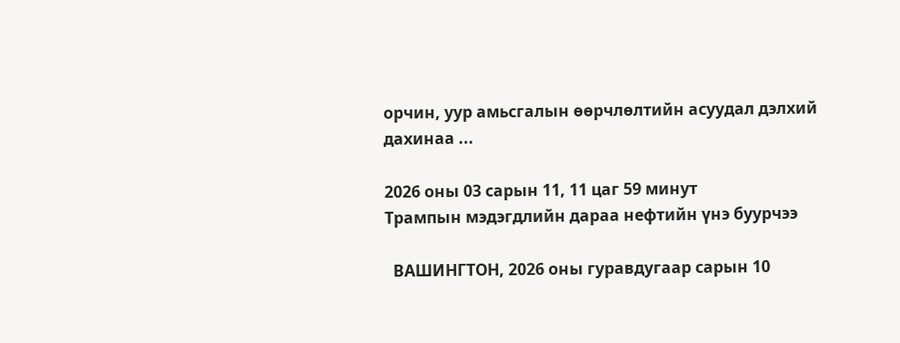орчин, уур амьсгалын өөрчлөлтийн асуудал дэлхий дахинаа ...

2026 оны 03 сарын 11, 11 цаг 59 минут
Трампын мэдэгдлийн дараа нефтийн үнэ буурчээ

  ВАШИНГТОН, 2026 оны гуравдугаар сарын 10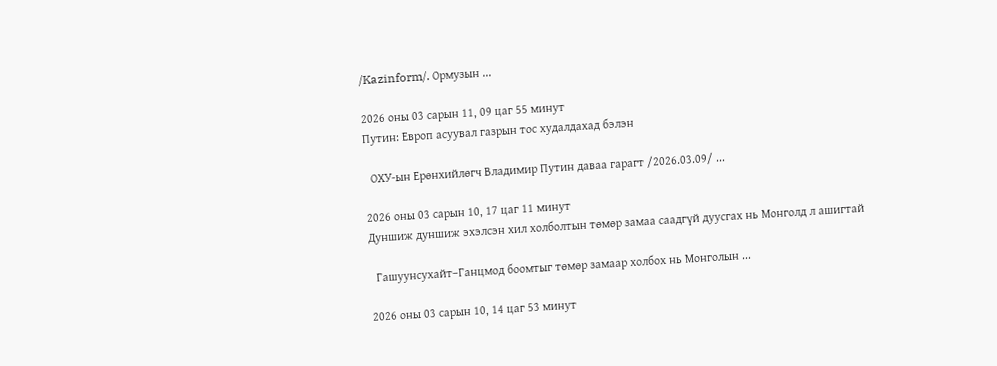/Kazinform/. Ормузын ...

2026 оны 03 сарын 11, 09 цаг 55 минут
Путин: Европ асуувал газрын тос худалдахад бэлэн

  ОХУ-ын Ерөнхийлөгч Владимир Путин даваа гарагт /2026.03.09/ ...

2026 оны 03 сарын 10, 17 цаг 11 минут
Дуншиж дуншиж эхэлсэн хил холболтын төмөр замаа саадгүй дуусгах нь Монголд л ашигтай

  Гашуунсухайт–Ганцмод боомтыг төмөр замаар холбох нь Монголын ...

2026 оны 03 сарын 10, 14 цаг 53 минут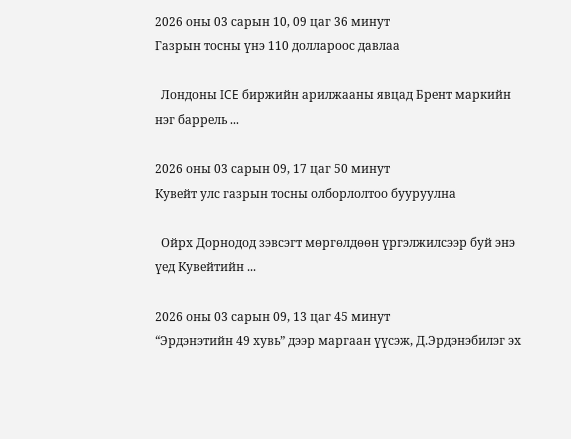2026 оны 03 сарын 10, 09 цаг 36 минут
Газрын тосны үнэ 110 доллароос давлаа

  Лондоны ICE биржийн арилжааны явцад Брент маркийн нэг баррель ...

2026 оны 03 сарын 09, 17 цаг 50 минут
Кувейт улс газрын тосны олборлолтоо бууруулна

  Ойрх Дорнодод зэвсэгт мөргөлдөөн үргэлжилсээр буй энэ үед Кувейтийн ...

2026 оны 03 сарын 09, 13 цаг 45 минут
“Эрдэнэтийн 49 хувь” дээр маргаан үүсэж, Д.Эрдэнэбилэг эх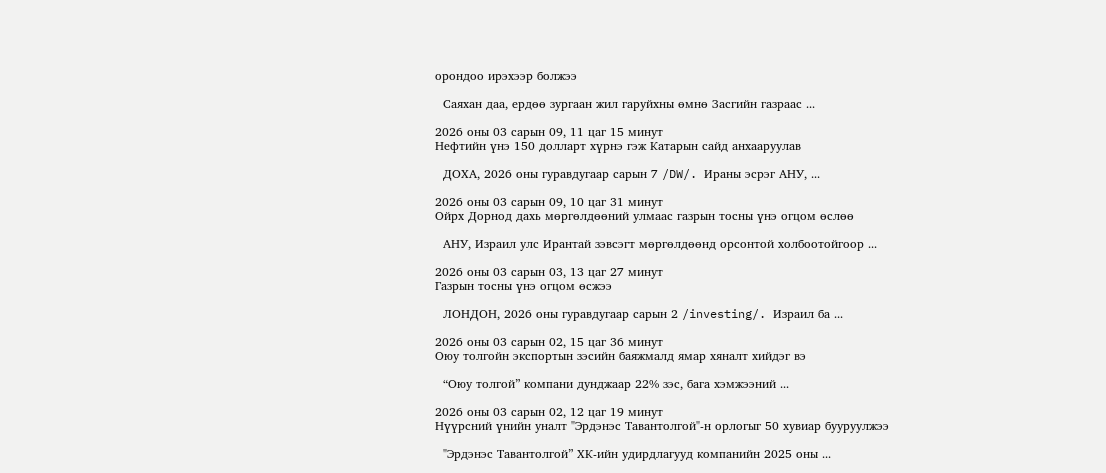орондоо ирэхээр болжээ

  Саяхан даа, ердөө зургаан жил гаруйхны өмнө Засгийн газраас ...

2026 оны 03 сарын 09, 11 цаг 15 минут
Нефтийн үнэ 150 долларт хүрнэ гэж Катарын сайд анхааруулав

  ДОХА, 2026 оны гуравдугаар сарын 7 /DW/. Ираны эсрэг АНУ, ...

2026 оны 03 сарын 09, 10 цаг 31 минут
Ойрх Дорнод дахь мөргөлдөөний улмаас газрын тосны үнэ огцом өслөө

  АНУ, Израил улс Ирантай зэвсэгт мөргөлдөөнд орсонтой холбоотойгоор ...

2026 оны 03 сарын 03, 13 цаг 27 минут
Газрын тосны үнэ огцом өсжээ

  ЛОНДОН, 2026 оны гуравдугаар сарын 2 /investing/. Израил ба ...

2026 оны 03 сарын 02, 15 цаг 36 минут
Оюу толгойн экспортын зэсийн баяжмалд ямар хяналт хийдэг вэ

  “Оюу толгой” компани дунджаар 22% зэс, бага хэмжээний ...

2026 оны 03 сарын 02, 12 цаг 19 минут
Нүүрсний үнийн уналт "Эрдэнэс Тавантолгой"-н орлогыг 50 хувиар бууруулжээ

  "Эрдэнэс Тавантолгой” ХК-ийн удирдлагууд компанийн 2025 оны ...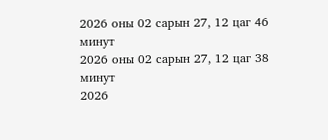2026 оны 02 сарын 27, 12 цаг 46 минут
2026 оны 02 сарын 27, 12 цаг 38 минут
2026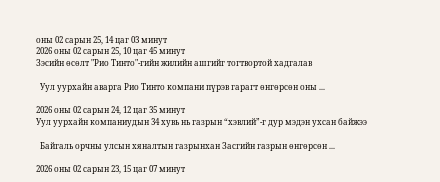оны 02 сарын 25, 14 цаг 03 минут
2026 оны 02 сарын 25, 10 цаг 45 минут
Зэсийн өсөлт "Рио Тинто"-гийн жилийн ашгийг тогтвортой хадгалав

  Уул уурхайн аварга Рио Тинто компани пүрэв гарагт өнгөрсөн оны ...

2026 оны 02 сарын 24, 12 цаг 35 минут
Уул уурхайн компаниудын 34 хувь нь газрын “хэвлий”-г дур мэдэн ухсан байжээ

  Байгаль орчны улсын хяналтын газрынхан Засгийн газрын өнгөрсөн ...

2026 оны 02 сарын 23, 15 цаг 07 минут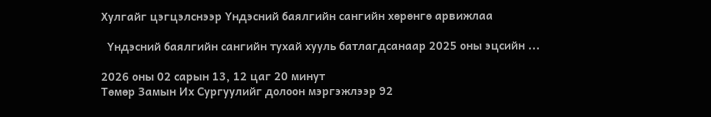Хулгайг цэгцэлснээр Үндэсний баялгийн сангийн хөрөнгө арвижлаа

  Үндэсний баялгийн сангийн тухай хууль батлагдсанаар 2025 оны эцсийн ...

2026 оны 02 сарын 13, 12 цаг 20 минут
Төмөр Замын Их Сургуулийг долоон мэргэжлээр 92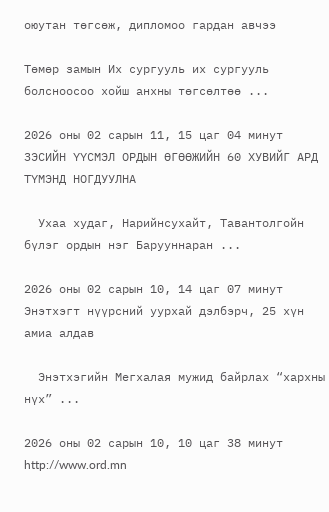оюутан төгсөж, дипломоо гардан авчээ

Төмөр замын Их сургууль их сургууль болсноосоо хойш анхны төгсөлтөө ...

2026 оны 02 сарын 11, 15 цаг 04 минут
ЗЭСИЙН ҮҮСМЭЛ ОРДЫН ӨГӨӨЖИЙН 60 ХУВИЙГ АРД ТҮМЭНД НОГДУУЛНА

  Ухаа худаг, Нарийнсухайт, Тавантолгойн бүлэг ордын нэг Барууннаран ...

2026 оны 02 сарын 10, 14 цаг 07 минут
Энэтхэгт нүүрсний уурхай дэлбэрч, 25 хүн амиа алдав

  Энэтхэгийн Мегхалая мужид байрлах “хархны нүх” ...

2026 оны 02 сарын 10, 10 цаг 38 минут
http://www.ord.mn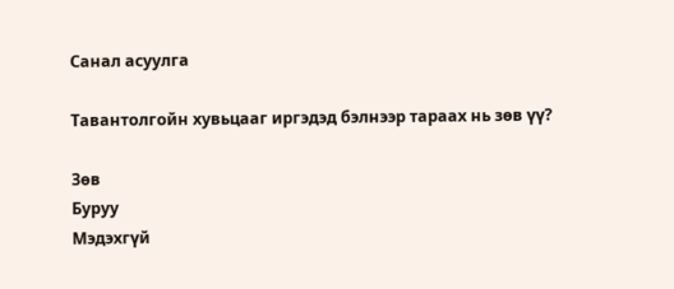Санал асуулга

Тавантолгойн хувьцааг иргэдэд бэлнээр тараах нь зөв үү?

Зөв
Буруу
Мэдэхгүй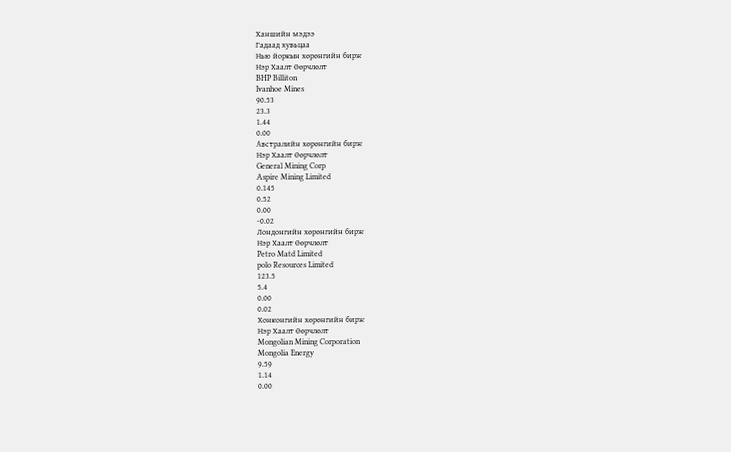Ханшийн мэдээ
Гадаад хувьцаа
Нью йоркын хөрөнгийн бирж
Нэр Хаалт Өөрчлөлт
BHP Billiton
Ivanhoe Mines
90.53
23.3
1.44
0.00
Австралийн хөрөнгийн бирж
Нэр Хаалт Өөрчлөлт
General Mining Corp
Aspire Mining Limited
0.145
0.52
0.00
-0.02
Лондонгийн хөрөнгийн бирж
Нэр Хаалт Өөрчлөлт
Petro Matd Limited
polo Resources Limited
123.5
5.4
0.00
0.02
Хонконгийн хөрөнгийн бирж
Нэр Хаалт Өөрчлөлт
Mongolian Mining Corporation
Mongolia Energy
9.59
1.14
0.00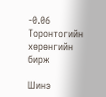-0.06
Торонтогийн хөрөнгийн бирж

Шинэ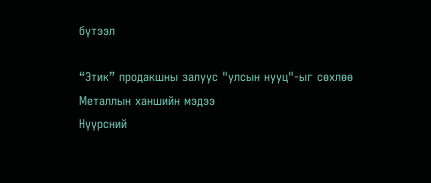бүтээл

“Этик” продакшны залуус "улсын нууц"-ыг сөхлөө
Металлын ханшийн мэдээ
Нүүрсний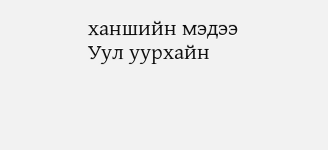ханшийн мэдээ
Уул уурхайн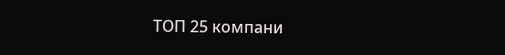ТОП 25 компани